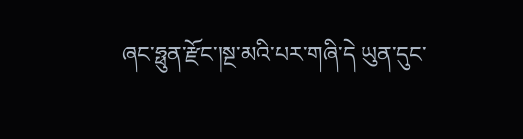ཞང་ཧྥུན་རྫོང་།སྔ་མའི་པར་གཞི་དེ ཡུན་དུང་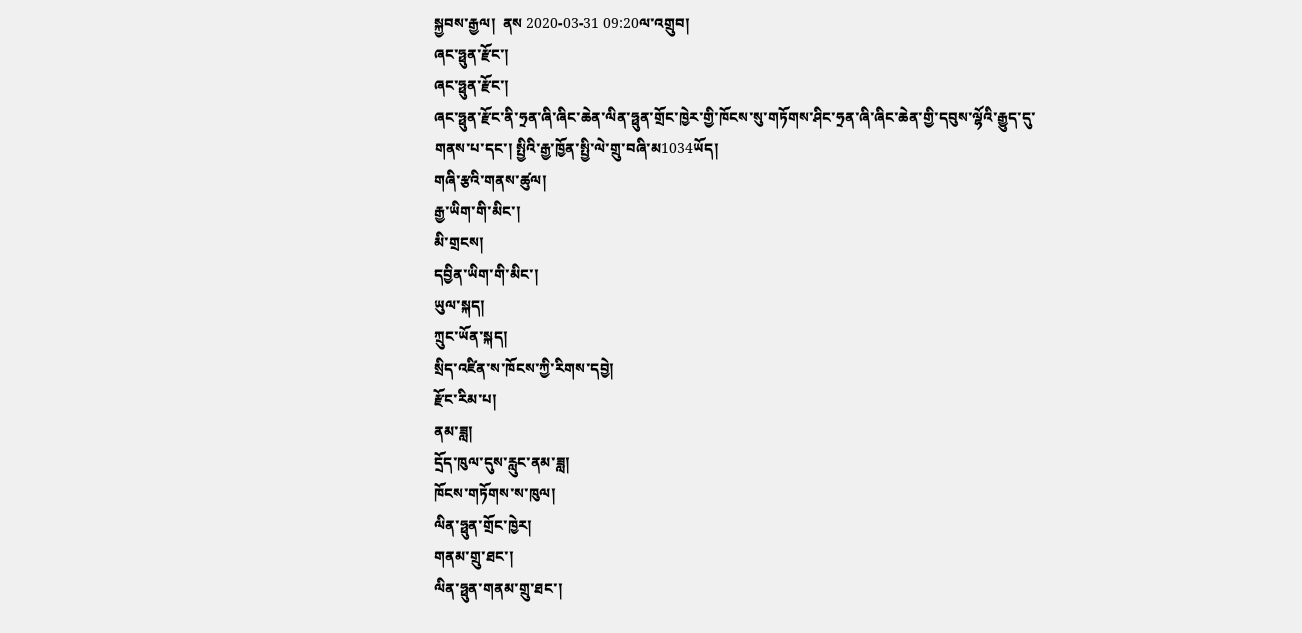སྐྱབས་རྒྱལ།  ནས 2020-03-31 09:20ལ་འགྲུབ།
ཞང་ཧྥུན་རྫོང་།
ཞང་ཧྥུན་རྫོང་།
ཞང་ཧྥུན་རྫོང་ནི་ཧྲན་ཞི་ཞིང་ཆེན་ལིན་ཧྥུན་གྲོང་ཁྱེར་གྱི་ཁོངས་སུ་གཏོགས་ཤིང་ཧྲན་ཞི་ཞིང་ཆེན་གྱི་དབུས་ལྷོའི་རྒྱུད་དུ་གནས་པ་དང་། སྤྱིའི་རྒྱ་ཁྱོན་སྤྱི་ལེ་གྲུ་བཞི་མ1034ཡོད།
གཞི་རྩའི་གནས་ཚུལ།
རྒྱ་ཡིག་གི་མིང་།
མི་གྲངས།
དབྱིན་ཡིག་གི་མིང་།
ཡུལ་སྐད།
ཀྲུང་ཡོན་སྐད།
སྲིད་འཛིན་ས་ཁོངས་ཀྱི་རིགས་དབྱེ།
རྫོང་རིམ་པ།
ནམ་ཟླ།
དྲོད་ཁུལ་དུས་རླུང་ནམ་ཟླ།
ཁོངས་གཏོགས་ས་ཁུལ།
ལིན་ཧྥུན་གྲོང་ཁྱེར།
གནམ་གྲུ་ཐང་།
ལིན་ཧྥུན་གནམ་གྲུ་ཐང་།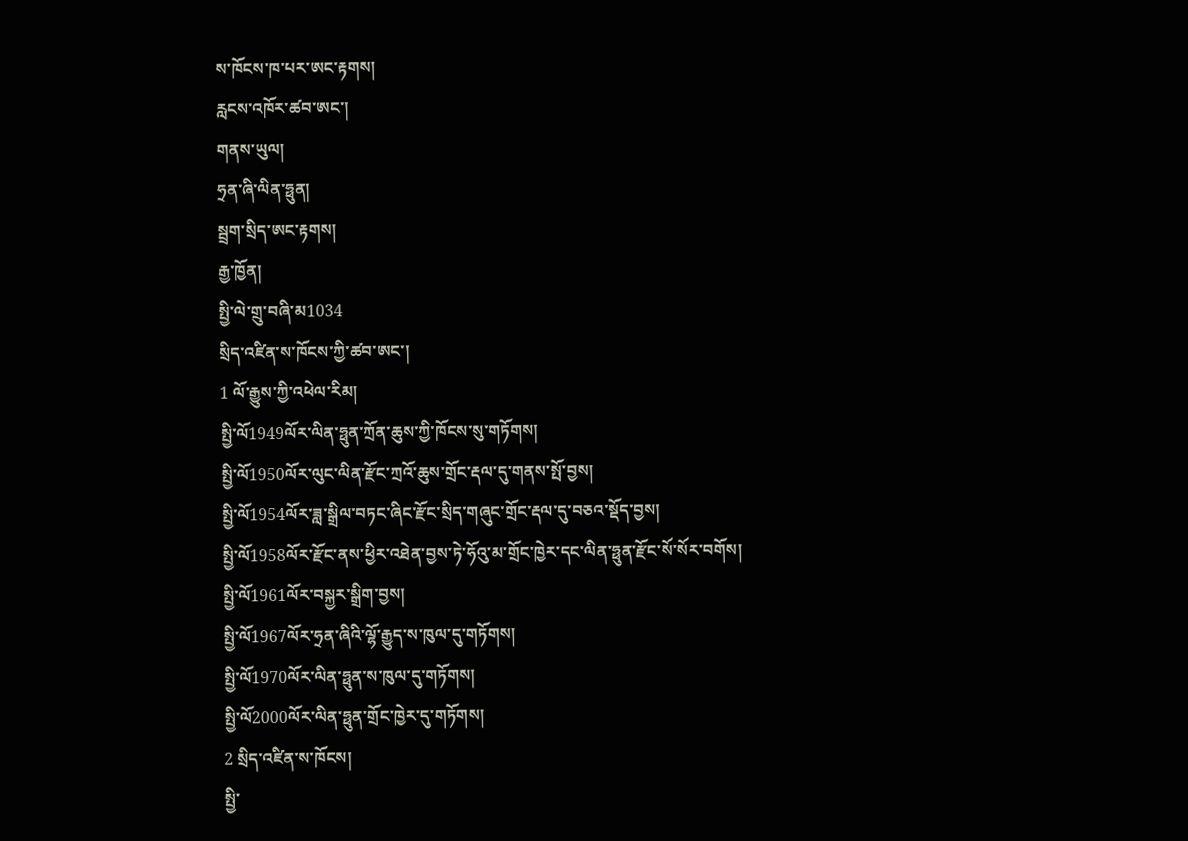ས་ཁོངས་ཁ་པར་ཨང་རྟགས།
རླངས་འཁོར་ཚབ་ཨང་།
གནས་ཡུལ།
ཧྲན་ཞི་ལིན་ཧྥུན།
སྦྲག་སྲིད་ཨང་རྟགས།
རྒྱ་ཁྱོན།
སྤྱི་ལེ་གྲུ་བཞི་མ1034
སྲིད་འཛིན་ས་ཁོངས་ཀྱི་ཚབ་ཨང་།
1 ལོ་རྒྱུས་ཀྱི་འཕེལ་རིམ།
སྤྱི་ལོ1949ལོར་ལིན་ཧྥུན་ཀྲོན་ཆུས་ཀྱི་ཁོངས་སུ་གཏོགས།
སྤྱི་ལོ1950ལོར་ལུང་ལིན་རྫོང་ཀྲའོ་ཆུས་གྲོང་རྡལ་དུ་གནས་སྤོ་བྱས།
སྤྱི་ལོ1954ལོར་ཟླ་སྒྲིལ་བཏང་ཞིང་རྫོང་སྲིད་གཞུང་གྲོང་རྡལ་དུ་བཅའ་སྡོད་བྱས།
སྤྱི་ལོ1958ལོར་རྫོང་ནས་ཕྱིར་འཐེན་བྱས་ཏེ་ཧོའུ་མ་གྲོང་ཁྱེར་དང་ལིན་ཧྥུན་རྫོང་སོ་སོར་བགོས།
སྤྱི་ལོ1961ལོར་བསྐྱར་སྒྲིག་བྱས།
སྤྱི་ལོ1967ལོར་ཧྲན་ཞིའི་ལྷོ་རྒྱུད་ས་ཁུལ་དུ་གཏོགས།
སྤྱི་ལོ1970ལོར་ལིན་ཧྥུན་ས་ཁུལ་དུ་གཏོགས།
སྤྱི་ལོ2000ལོར་ལིན་ཧྥུན་གྲོང་ཁྱེར་དུ་གཏོགས།
2 སྲིད་འཛིན་ས་ཁོངས།
སྤྱི་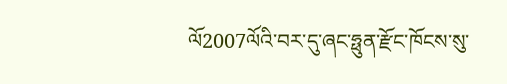ལོ2007ལོའི་བར་དུ་ཞང་ཧྥུན་རྫོང་ཁོངས་སུ་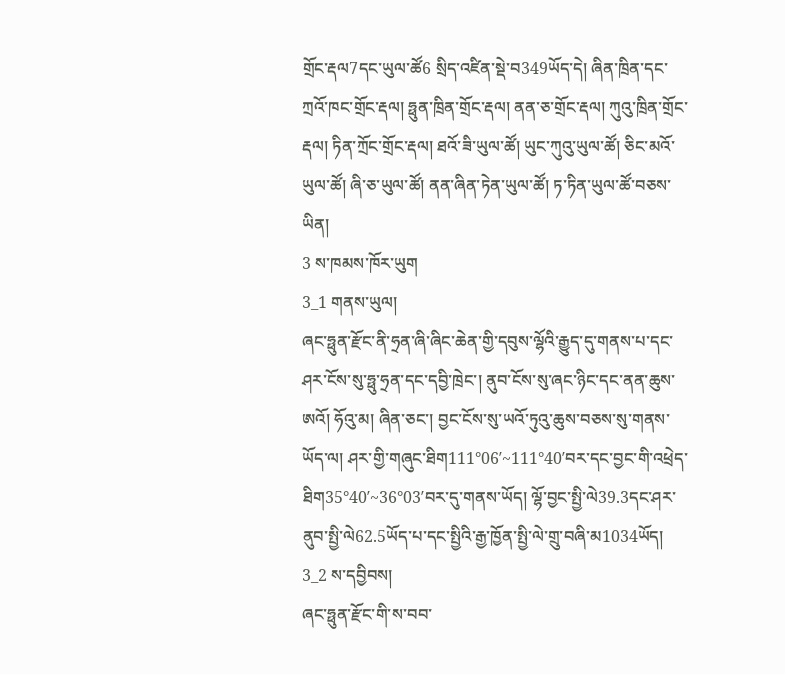གྲོང་རྡལ7དང་ཡུལ་ཚོ6 སྲིད་འཛིན་སྡེ་བ349ཡོད་དེ། ཞིན་ཁྲིན་དང་ཀྲའོ་ཁང་གྲོང་རྡལ། ཧྥུན་ཁྲིན་གྲོང་རྡལ། ནན་ཅ་གྲོང་རྡལ། ཀུའུ་ཁྲིན་གྲོང་རྡལ། ཏིན་ཀྲོང་གྲོང་རྡལ། ཐའོ་ཟི་ཡུལ་ཚོ། ཡུང་ཀུའུ་ཡུལ་ཚོ། ཅིང་མའོ་ཡུལ་ཚོ། ཞི་ཅ་ཡུལ་ཚོ། ནན་ཞིན་ཏེན་ཡུལ་ཚོ། ཏ་ཏིན་ཡུལ་ཚོ་བཅས་ཡིན།
3 ས་ཁམས་ཁོར་ཡུག
3_1 གནས་ཡུལ།
ཞང་ཧྥུན་རྫོང་ནི་ཧྲན་ཞི་ཞིང་ཆེན་གྱི་དབུས་ལྷོའི་རྒྱུད་དུ་གནས་པ་དང་ཤར་ངོས་སུ་ཧྥུ་ཧྲན་དང་དབྱི་ཁྲེང་། ནུབ་ངོས་སུ་ཞང་ཉིང་དང་ནན་ཆུས་ཨའོ། ཧོའུ་མ། ཞིན་ཅང་། བྱང་ངོས་སུ་ཡའོ་ཏུའུ་ཆུས་བཅས་སུ་གནས་ཡོད་ལ། ཤར་གྱི་གཞུང་ཐིག111°06′~111°40′བར་དང་བྱང་གི་འཕྲེད་ཐིག35°40′~36°03′བར་དུ་གནས་ཡོད། ལྷོ་བྱང་སྤྱི་ལེ39.3དང་ཤར་ནུབ་སྤྱི་ལེ62.5ཡོད་པ་དང་སྤྱིའི་རྒྱ་ཁྱོན་སྤྱི་ལེ་གྲུ་བཞི་མ1034ཡོད།
3_2 ས་དབྱིབས།
ཞང་ཧྥུན་རྫོང་གི་ས་བབ་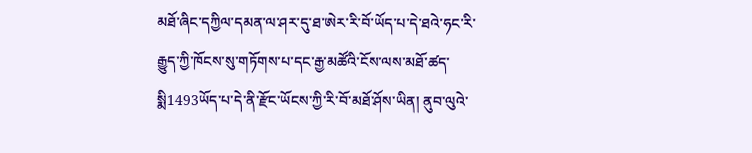མཐོ་ཞིང་དཀྱིལ་དམན་ལ་ཤར་དུ་ཐ་ཨེར་རི་བོ་ཡོད་པ་དེ་ཐའེ་ཧང་རི་རྒྱུད་ཀྱི་ཁོངས་སུ་གཏོགས་པ་དང་རྒྱ་མཚོའི་ངོས་ལས་མཐོ་ཚད་སྨི1493ཡོད་པ་དེ་ནི་རྫོང་ཡོངས་ཀྱི་རི་བོ་མཐོ་ཤོས་ཡིན། ནུབ་ལུའེ་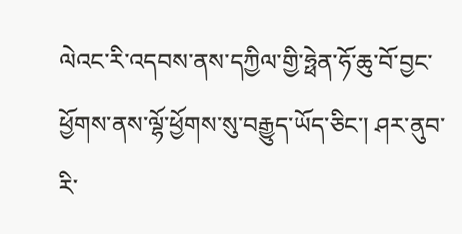ལེའང་རི་འདབས་ནས་དཀྱིལ་གྱི་ཧྥེན་ཧོ་ཆུ་བོ་བྱང་ཕྱོགས་ནས་ལྷོ་ཕྱོགས་སུ་བརྒྱུད་ཡོད་ཅིང་། ཤར་ནུབ་རི་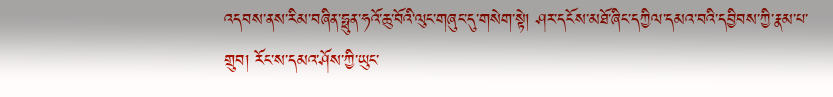འདབས་ནས་རིམ་བཞིན་ཧྥུན་ཧའོ་ཆུ་བོའི་ལུང་གཞུང་དུ་གསེག་སྟེ། ཤར་དངོས་མཐོ་ཞིང་དཀྱིལ་དམའ་བའི་དབྱིབས་ཀྱི་རྣམ་པ་གྲུབ། རོང་ས་དམའ་ཤོས་ཀྱི་ཡུང་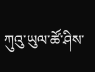ཀུའུ་ཡུལ་ཚོ་ཤིས་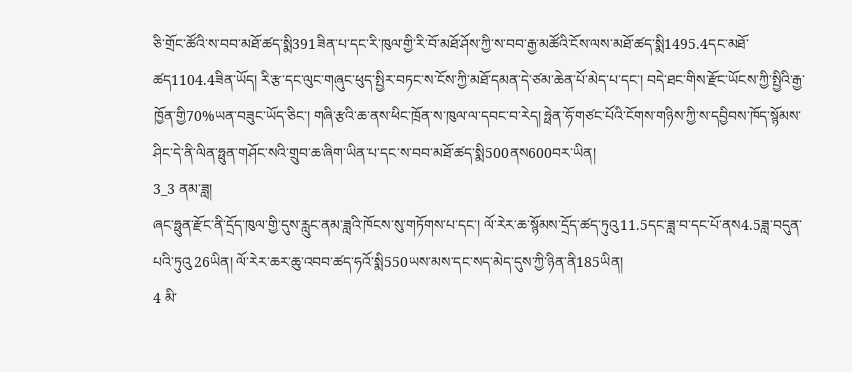ཅི་གྲོང་ཚོའི་ས་བབ་མཐོ་ཚད་སྨི391ཟིན་པ་དང་རི་ཁུལ་གྱི་རི་བོ་མཐོ་ཤོས་ཀྱི་ས་བབ་རྒྱ་མཚོའི་ངོས་ལས་མཐོ་ཚད་སྨི1495.4དང་མཐོ་ཚད1104.4ཟིན་ཡོད། རི་རྩ་དང་ལུང་གཞུང་ཕུད་སྤྱིར་བཏང་ས་ངོས་ཀྱི་མཐོ་དམན་དེ་ཙམ་ཆེན་པོ་མེད་པ་དང་། བདེ་ཐང་གིས་རྫོང་ཡོངས་ཀྱི་སྤྱིའི་རྒྱ་ཁྱོན་གྱི70%ཡན་བཟུང་ཡོད་ཅིང་། གཞི་རྩའི་ཆ་ནས་ཕིང་ཁྲོན་ས་ཁུལ་ལ་དབང་བ་རེད། ཧྥེན་ཧོ་གཙང་པོའི་ངོགས་གཉིས་ཀྱི་ས་དབྱིབས་ཁོད་སྙོམས་ཤིང་དེ་ནི་ལིན་ཧྥུན་གཤོང་སའི་གྲུབ་ཆ་ཞིག་ཡིན་པ་དང་ས་བབ་མཐོ་ཚད་སྨི500ནས600བར་ཡིན།
3_3 ནམ་ཟླ།
ཞང་ཧྥུན་རྫོང་ནི་དྲོད་ཁུལ་གྱི་དུས་རླུང་ནམ་ཟླའི་ཁོངས་སུ་གཏོགས་པ་དང་། ལོ་རེར་ཆ་སྙོམས་དྲོད་ཚད་ཏུའུ11.5དང་ཟླ་བ་དང་པོ་ནས4.5ཟླ་བདུན་པའི་ཏུའུ26ཡིན། ལོ་རེར་ཆར་ཆུ་འབབ་ཚད་ཧའོ་སྨི550ཡས་མས་དང་སད་མེད་དུས་ཀྱི་ཉིན་ནི185ཡིན།
4 མི་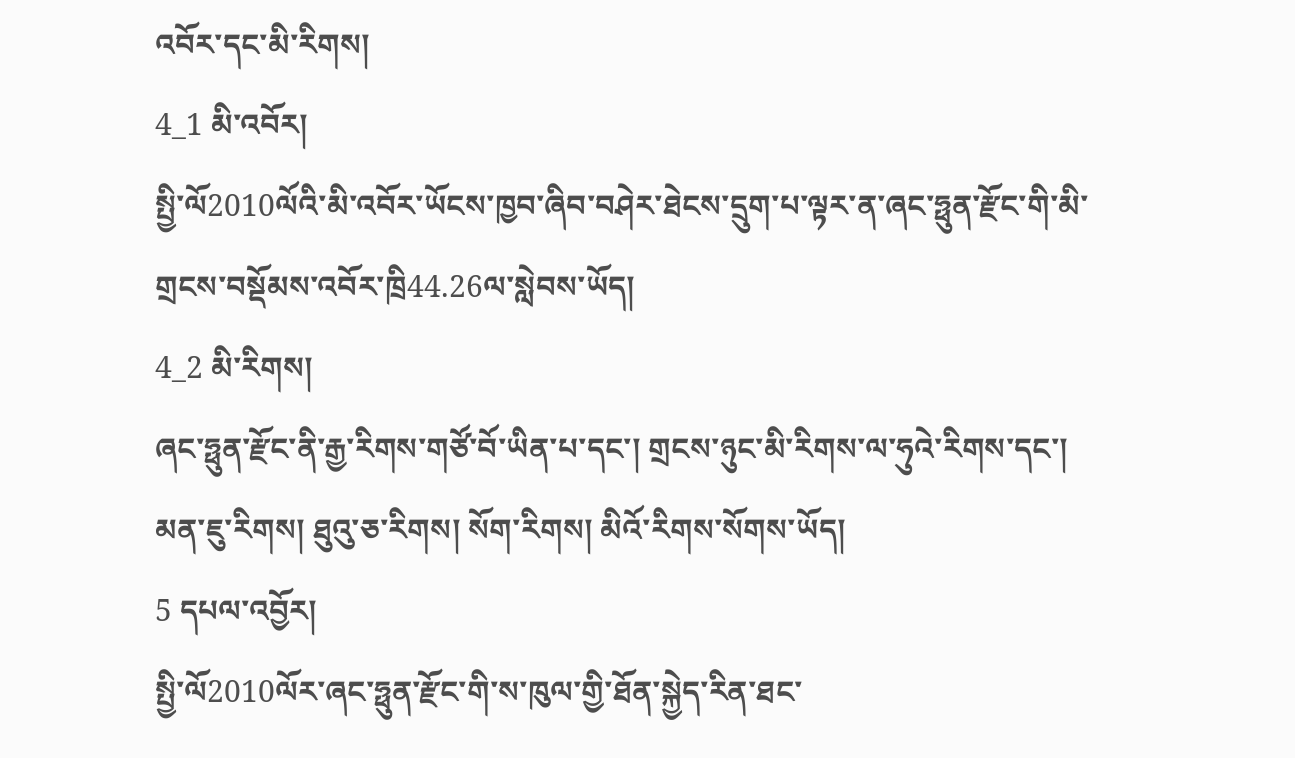འབོར་དང་མི་རིགས།
4_1 མི་འབོར།
སྤྱི་ལོ2010ལོའི་མི་འབོར་ཡོངས་ཁྱབ་ཞིབ་བཤེར་ཐེངས་དྲུག་པ་ལྟར་ན་ཞང་ཧྥུན་རྫོང་གི་མི་གྲངས་བསྡོམས་འབོར་ཁྲི44.26ལ་སླེབས་ཡོད།
4_2 མི་རིགས།
ཞང་ཧྥུན་རྫོང་ནི་རྒྱ་རིགས་གཙོ་བོ་ཡིན་པ་དང་། གྲངས་ཉུང་མི་རིགས་ལ་ཧུའེ་རིགས་དང་། མན་ཇུ་རིགས། ཐུའུ་ཅ་རིགས། སོག་རིགས། མིའོ་རིགས་སོགས་ཡོད།
5 དཔལ་འབྱོར།
སྤྱི་ལོ2010ལོར་ཞང་ཧྥུན་རྫོང་གི་ས་ཁུལ་གྱི་ཐོན་སྐྱེད་རིན་ཐང་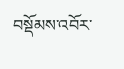བསྡོམས་འབོར་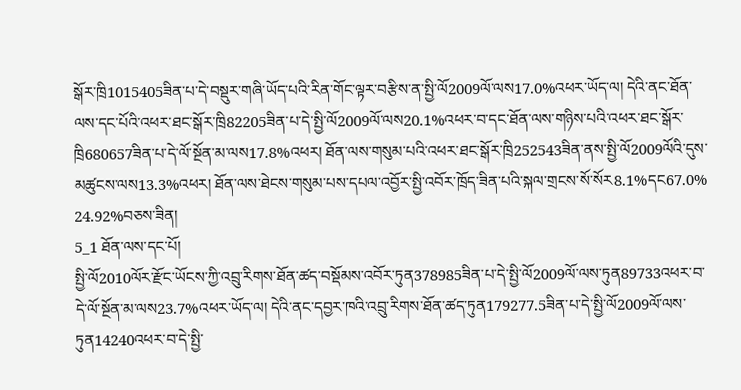སྒོར་ཁྲི1015405ཟིན་པ་དེ་བསྡུར་གཞི་ཡོད་པའི་རིན་གོང་ལྟར་བརྩིས་ན་སྤྱི་ལོ2009ལོ་ལས17.0%འཕར་ཡོད་ལ། དེའི་ནང་ཐོན་ལས་དང་པོའི་འཕར་ཐང་སྒོར་ཁྲི82205ཟིན་པ་དེ་སྤྱི་ལོ2009ལོ་ལས20.1%འཕར་བ་དང་ཐོན་ལས་གཉིས་པའི་འཕར་ཐང་སྒོར་ཁྲི680657ཟིན་པ་དེ་ལོ་སྔོན་མ་ལས17.8%འཕར། ཐོན་ལས་གསུམ་པའི་འཕར་ཐང་སྒོར་ཁྲི252543ཟིན་ནས་སྤྱི་ལོ2009ལོའི་དུས་མཚུངས་ལས13.3%འཕར། ཐོན་ལས་ཐེངས་གསུམ་པས་དཔལ་འབྱོར་སྤྱི་འབོར་ཁྲོད་ཟིན་པའི་སྐལ་གྲངས་སོ་སོར8.1%དང67.0% 24.92%བཅས་ཟིན།
5_1 ཐོན་ལས་དང་པོ།
སྤྱི་ལོ2010ལོར་རྫོང་ཡོངས་ཀྱི་འབྲུ་རིགས་ཐོན་ཚད་བསྡོམས་འབོར་ཏུན378985ཟིན་པ་དེ་སྤྱི་ལོ2009ལོ་ལས་ཏུན89733འཕར་བ་དེ་ལོ་སྔོན་མ་ལས23.7%འཕར་ཡོད་ལ། དེའི་ནང་དབྱར་ཁའི་འབྲུ་རིགས་ཐོན་ཚད་ཏུན179277.5ཟིན་པ་དེ་སྤྱི་ལོ2009ལོ་ལས་ཏུན14240འཕར་བ་དེ་སྤྱི་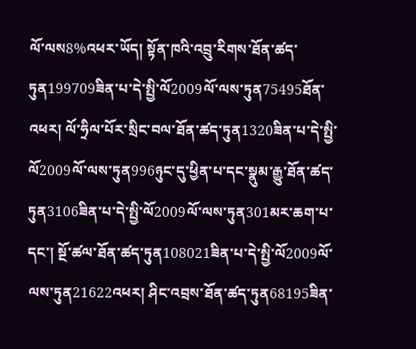ལོ་ལས8%འཕར་ཡོད། སྟོན་ཁའི་འབྲུ་རིགས་ཐོན་ཚད་ཏུན199709ཟིན་པ་དེ་སྤྱི་ལོ2009ལོ་ལས་ཏུན75495ཐོན་འཕར། ལོ་ཧྲིལ་པོར་སྲིང་བལ་ཐོན་ཚད་ཏུན1320ཟིན་པ་དེ་སྤྱི་ལོ2009ལོ་ལས་ཏུན996ཉུང་དུ་ཕྱིན་པ་དང་སྣུམ་རྒྱུ་ཐོན་ཚད་ཏུན3106ཟིན་པ་དེ་སྤྱི་ལོ2009ལོ་ལས་ཏུན301མར་ཆག་པ་དང་། སྔོ་ཚལ་ཐོན་ཚད་ཏུན108021ཟིན་པ་དེ་སྤྱི་ལོ2009ལོ་ལས་ཏུན21622འཕར། ཤིང་འབྲས་ཐོན་ཚད་ཏུན68195ཟིན་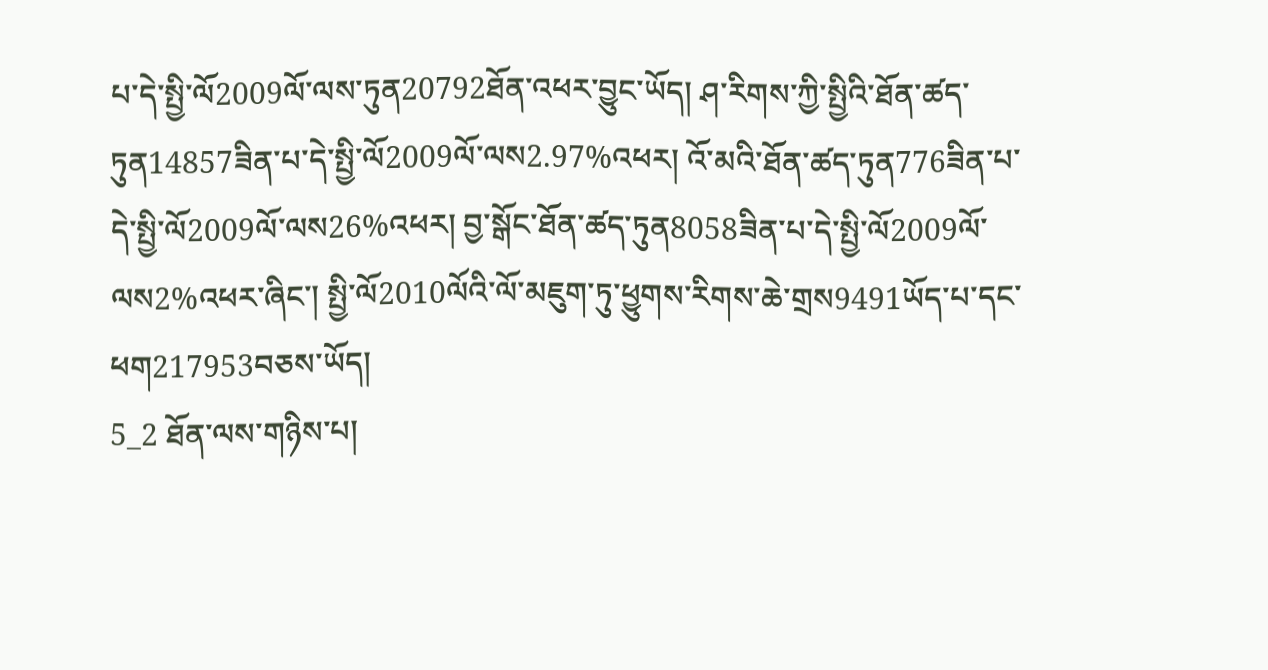པ་དེ་སྤྱི་ལོ2009ལོ་ལས་ཏུན20792ཐོན་འཕར་བྱུང་ཡོད། ཤ་རིགས་ཀྱི་སྤྱིའི་ཐོན་ཚད་ཏུན14857ཟིན་པ་དེ་སྤྱི་ལོ2009ལོ་ལས2.97%འཕར། འོ་མའི་ཐོན་ཚད་ཏུན776ཟིན་པ་དེ་སྤྱི་ལོ2009ལོ་ལས26%འཕར། བྱ་སྒོང་ཐོན་ཚད་ཏུན8058ཟིན་པ་དེ་སྤྱི་ལོ2009ལོ་ལས2%འཕར་ཞིང་། སྤྱི་ལོ2010ལོའི་ལོ་མཇུག་ཏུ་ཕྱུགས་རིགས་ཆེ་གྲས9491ཡོད་པ་དང་ཕག217953བཅས་ཡོད།
5_2 ཐོན་ལས་གཉིས་པ།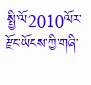སྤྱི་ལོ2010ལོར་རྫོང་ཡོངས་ཀྱི་གཞི་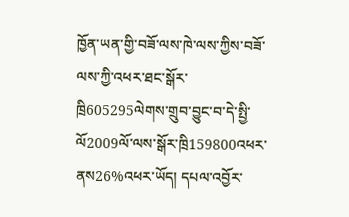ཁྱོན་ཡན་གྱི་བཟོ་ལས་ཁེ་ལས་ཀྱིས་བཟོ་ལས་ཀྱི་འཕར་ཐང་སྒོར་ཁྲི605295ལེགས་གྲུབ་བྱུང་བ་དེ་སྤྱི་ལོ2009ལོ་ལས་སྒོར་ཁྲི159800འཕར་ནས26%འཕར་ཡོད། དཔལ་འབྱོར་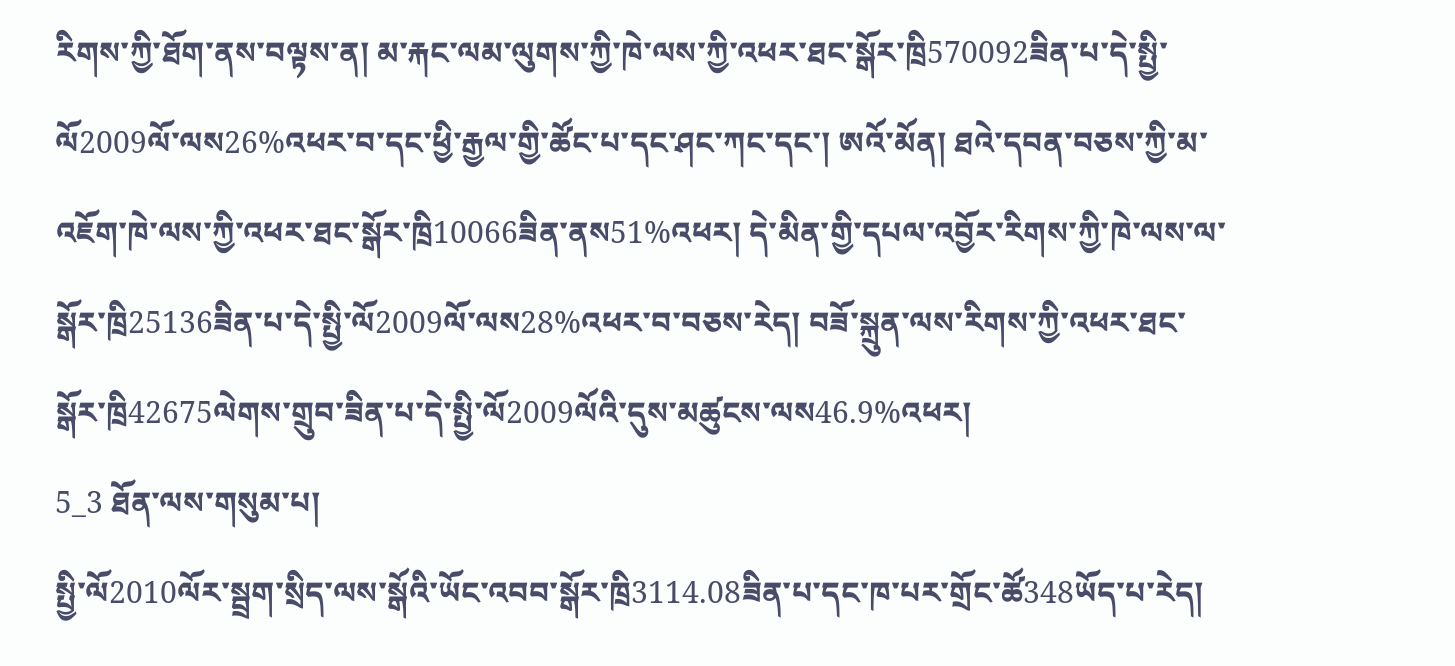རིགས་ཀྱི་ཐོག་ནས་བལྟས་ན། མ་རྐང་ལམ་ལུགས་ཀྱི་ཁེ་ལས་ཀྱི་འཕར་ཐང་སྒོར་ཁྲི570092ཟིན་པ་དེ་སྤྱི་ལོ2009ལོ་ལས26%འཕར་བ་དང་ཕྱི་རྒྱལ་གྱི་ཚོང་པ་དང་ཤང་ཀང་དང་། ཨའོ་མོན། ཐའེ་དབན་བཅས་ཀྱི་མ་འཇོག་ཁེ་ལས་ཀྱི་འཕར་ཐང་སྒོར་ཁྲི10066ཟིན་ནས51%འཕར། དེ་མིན་གྱི་དཔལ་འབྱོར་རིགས་ཀྱི་ཁེ་ལས་ལ་སྒོར་ཁྲི25136ཟིན་པ་དེ་སྤྱི་ལོ2009ལོ་ལས28%འཕར་བ་བཅས་རེད། བཟོ་སྐྲུན་ལས་རིགས་ཀྱི་འཕར་ཐང་སྒོར་ཁྲི42675ལེགས་གྲུབ་ཟིན་པ་དེ་སྤྱི་ལོ2009ལོའི་དུས་མཚུངས་ལས46.9%འཕར།
5_3 ཐོན་ལས་གསུམ་པ།
སྤྱི་ལོ2010ལོར་སྦྲག་སྲིད་ལས་སྒོའི་ཡོང་འབབ་སྒོར་ཁྲི3114.08ཟིན་པ་དང་ཁ་པར་གྲོང་ཚོ348ཡོད་པ་རེད།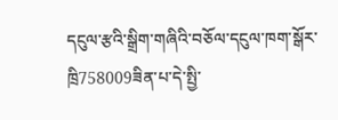དངུལ་རྩའི་སྒྲིག་གཞིའི་བཅོལ་དངུལ་ཁག་སྒོར་ཁྲི758009ཟིན་པ་དེ་སྤྱི་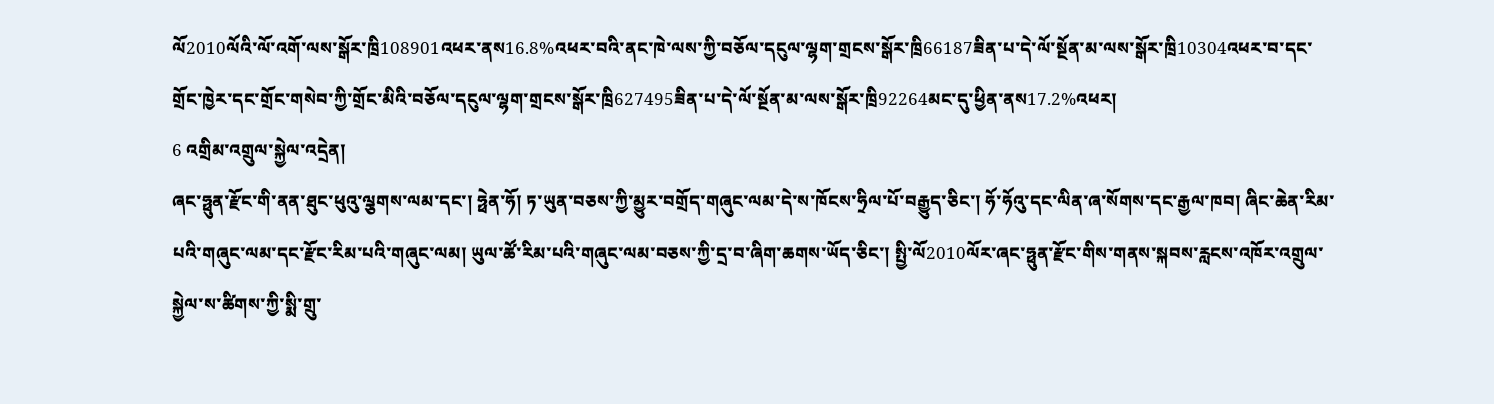ལོ2010ལོའི་ལོ་འགོ་ལས་སྒོར་ཁྲི108901འཕར་ནས16.8%འཕར་བའི་ནང་ཁེ་ལས་ཀྱི་བཅོལ་དངུལ་ལྷག་གྲངས་སྒོར་ཁྲི66187ཟིན་པ་དེ་ལོ་སྔོན་མ་ལས་སྒོར་ཁྲི10304འཕར་བ་དང་གྲོང་ཁྱེར་དང་གྲོང་གསེབ་ཀྱི་གྲོང་མིའི་བཅོལ་དངུལ་ལྷག་གྲངས་སྒོར་ཁྲི627495ཟིན་པ་དེ་ལོ་སྔོན་མ་ལས་སྒོར་ཁྲི92264མང་དུ་ཕྱིན་ནས17.2%འཕར།
6 འགྲིམ་འགྲུལ་སྐྱེལ་འདྲེན།
ཞང་ཧྥུན་རྫོང་གི་ནན་ཐུང་ཕུའུ་ལྕགས་ལམ་དང་། ཧྥེན་ཧོ། ཏ་ཡུན་བཅས་ཀྱི་མྱུར་བགྲོད་གཞུང་ལམ་དེ་ས་ཁོངས་ཧྲིལ་པོ་བརྒྱུད་ཅིང་། ཧོ་ཧོའུ་དང་ལིན་ཞ་སོགས་དང་རྒྱལ་ཁབ། ཞིང་ཆེན་རིམ་པའི་གཞུང་ལམ་དང་རྫོང་རིམ་པའི་གཞུང་ལམ། ཡུལ་ཚོ་རིམ་པའི་གཞུང་ལམ་བཅས་ཀྱི་དྲ་བ་ཞིག་ཆགས་ཡོད་ཅིང་། སྤྱི་ལོ2010ལོར་ཞང་ཧྥུན་རྫོང་གིས་གནས་སྐབས་རླངས་འཁོར་འགྲུལ་སྐྱེལ་ས་ཚིགས་ཀྱི་སྨི་གྲུ་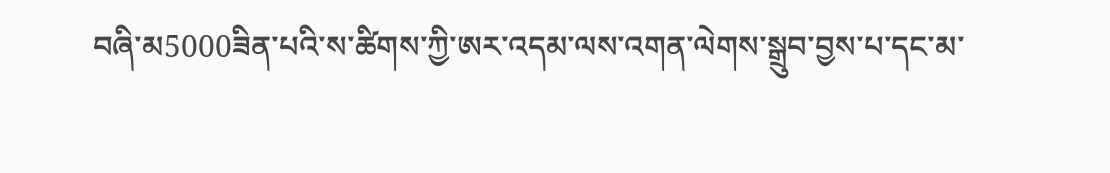བཞི་མ5000ཟིན་པའི་ས་ཚིགས་ཀྱི་ཨར་འདམ་ལས་འགན་ལེགས་སྒྲུབ་བྱས་པ་དང་མ་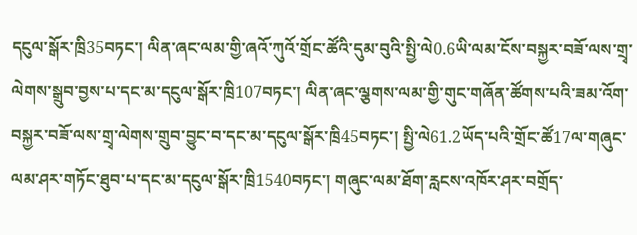དངུལ་སྒོར་ཁྲི35བཏང་། ལིན་ཞང་ལམ་གྱི་ཞའོ་ཀུའོ་གྲོང་ཚོའི་དུམ་བུའི་སྤྱི་ལེ0.6ཡི་ལམ་ངོས་བསྐྱར་བཟོ་ལས་གྲྭ་ལེགས་སྒྲུབ་བྱས་པ་དང་མ་དངུལ་སྒོར་ཁྲི107བཏང་། ལིན་ཞང་ལྕགས་ལམ་གྱི་གུང་གཞོན་ཚོགས་པའི་ཟམ་འོག་བསྐྱར་བཟོ་ལས་གྲྭ་ལེགས་གྲུབ་བྱུང་བ་དང་མ་དངུལ་སྒོར་ཁྲི45བཏང་། སྤྱི་ལེ61.2ཡོད་པའི་གྲོང་ཚོ17ལ་གཞུང་ལམ་ཤར་གཏོང་ཐུབ་པ་དང་མ་དངུལ་སྒོར་ཁྲི1540བཏང་། གཞུང་ལམ་ཐོག་རླངས་འཁོར་ཤར་བགྲོད་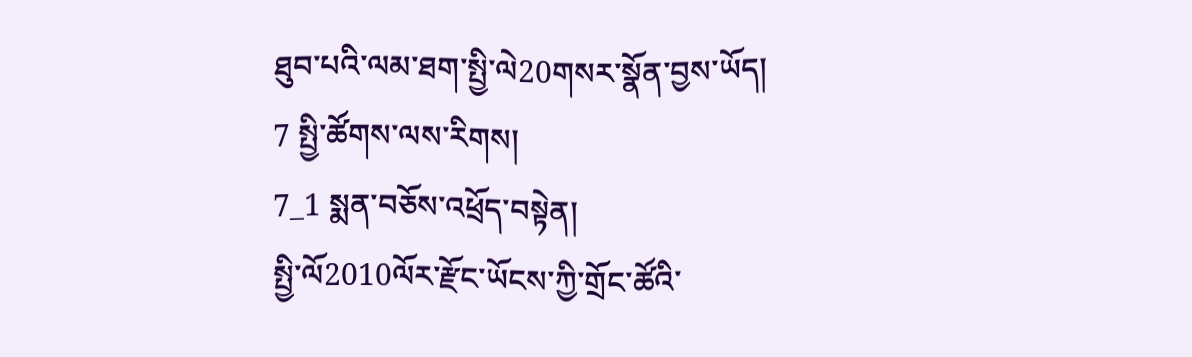ཐུབ་པའི་ལམ་ཐག་སྤྱི་ལེ20གསར་སྣོན་བྱས་ཡོད།
7 སྤྱི་ཚོགས་ལས་རིགས།
7_1 སྨན་བཅོས་འཕྲོད་བསྟེན།
སྤྱི་ལོ2010ལོར་རྫོང་ཡོངས་ཀྱི་གྲོང་ཚོའི་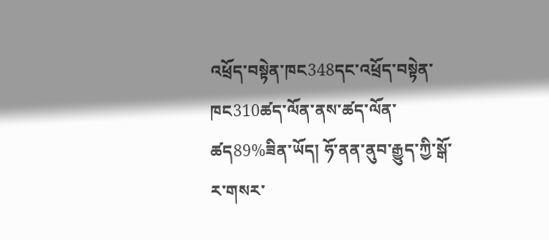འཕྲོད་བསྟེན་ཁང348དང་འཕྲོད་བསྟེན་ཁང310ཚད་ལོན་ནས་ཚད་ལོན་ཚད89%ཟིན་ཡོད། ཧོ་ནན་ནུབ་རྒྱུད་ཀྱི་སྒོ་ར་གསར་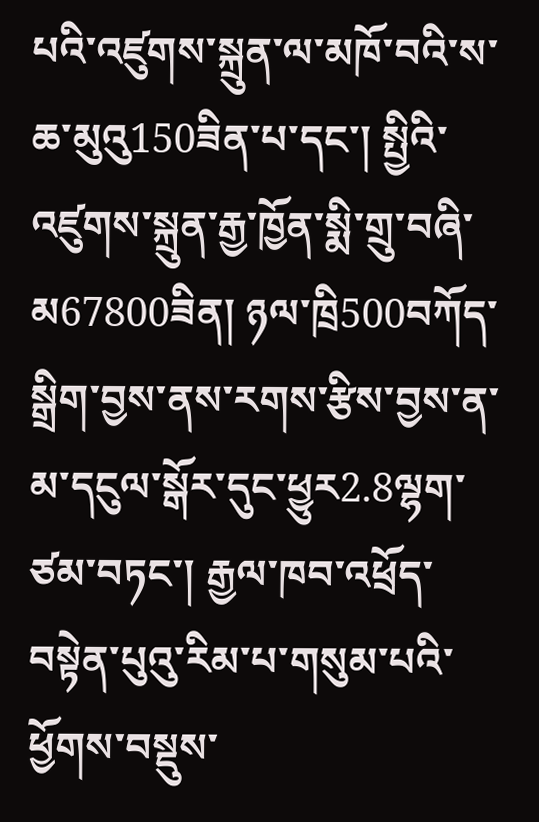པའི་འཛུགས་སྐྲུན་ལ་མཁོ་བའི་ས་ཆ་མུའུ150ཟིན་པ་དང་། སྤྱིའི་འཛུགས་སྐྲུན་རྒྱ་ཁྱོན་སྨི་གྲུ་བཞི་མ67800ཟིན། ཉལ་ཁྲི500བཀོད་སྒྲིག་བྱས་ནས་རགས་རྩིས་བྱས་ན་མ་དངུལ་སྒོར་དུང་ཕྱུར2.8ལྷག་ཙམ་བཏང་། རྒྱལ་ཁབ་འཕྲོད་བསྟེན་པུའུ་རིམ་པ་གསུམ་པའི་ཕྱོགས་བསྡུས་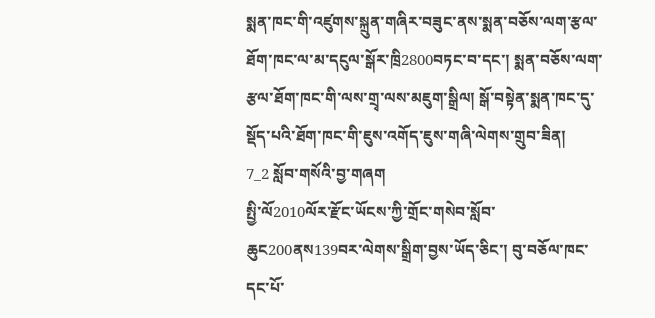སྨན་ཁང་གི་འཛུགས་སྐྲུན་གཞིར་བཟུང་ནས་སྨན་བཅོས་ལག་རྩལ་ཐོག་ཁང་ལ་མ་དངུལ་སྒོར་ཁྲི2800བཏང་བ་དང་། སྨན་བཅོས་ལག་རྩལ་ཐོག་ཁང་གི་ལས་གྲྭ་ལས་མཇུག་སྒྲིལ། སྒོ་བསྟེན་སྨན་ཁང་དུ་སྡོད་པའི་ཐོག་ཁང་གི་ཇུས་འགོད་ཇུས་གཞི་ལེགས་གྲུབ་ཟིན།
7_2 སློབ་གསོའི་བྱ་གཞག
སྤྱི་ལོ2010ལོར་རྫོང་ཡོངས་ཀྱི་གྲོང་གསེབ་སློབ་ཆུང200ནས139བར་ལེགས་སྒྲིག་བྱས་ཡོད་ཅིང་། བུ་བཅོལ་ཁང་དང་པོ་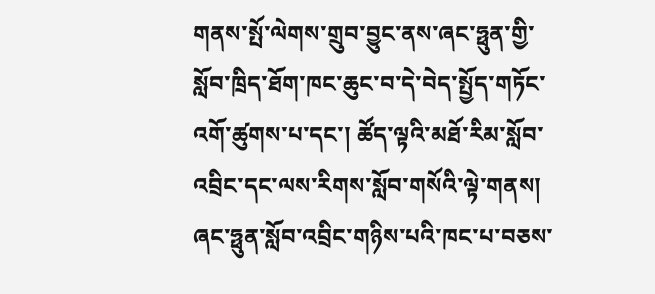གནས་སྤོ་ལེགས་གྲུབ་བྱུང་ནས་ཞང་ཧྥུན་གྱི་སློབ་ཁྲིད་ཐོག་ཁང་ཆུང་བ་དེ་བེད་སྤྱོད་གཏོང་འགོ་ཚུགས་པ་དང་། ཚོད་ལྟའི་མཐོ་རིམ་སློབ་འབྲིང་དང་ལས་རིགས་སློབ་གསོའི་ལྟེ་གནས། ཞང་ཧྥུན་སློབ་འབྲིང་གཉིས་པའི་ཁང་པ་བཅས་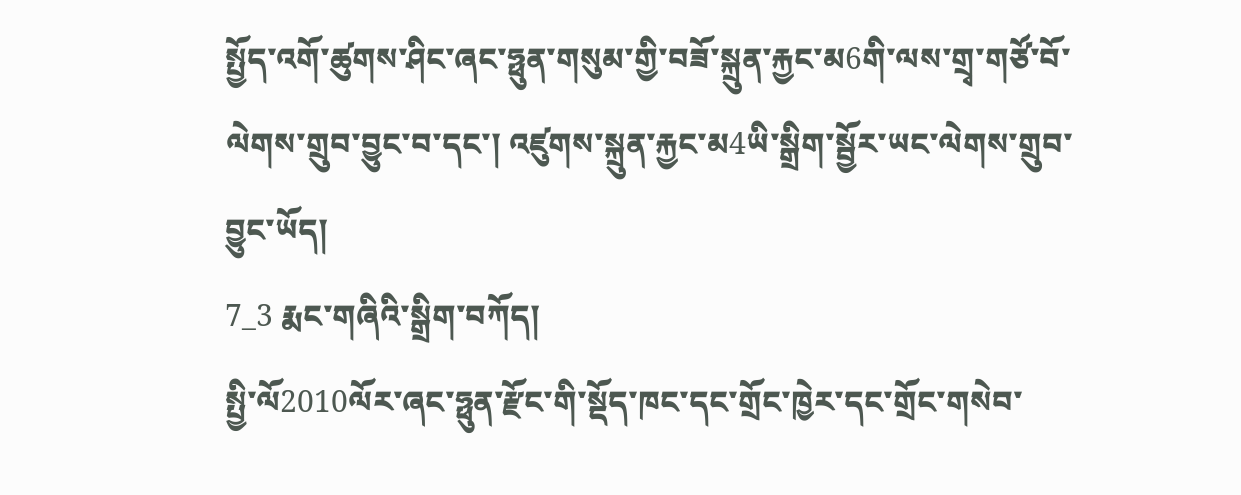སྤྱོད་འགོ་ཚུགས་ཤིང་ཞང་ཧྥུན་གསུམ་གྱི་བཟོ་སྐྲུན་རྐྱང་མ6གི་ལས་གྲྭ་གཙོ་བོ་ལེགས་གྲུབ་བྱུང་བ་དང་། འཛུགས་སྐྲུན་རྐྱང་མ4ཡི་སྒྲིག་སྦྱོར་ཡང་ལེགས་གྲུབ་བྱུང་ཡོད།
7_3 རྨང་གཞིའི་སྒྲིག་བཀོད།
སྤྱི་ལོ2010ལོར་ཞང་ཧྥུན་རྫོང་གི་སྡོད་ཁང་དང་གྲོང་ཁྱེར་དང་གྲོང་གསེབ་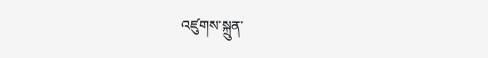འཛུགས་སྐྲུན་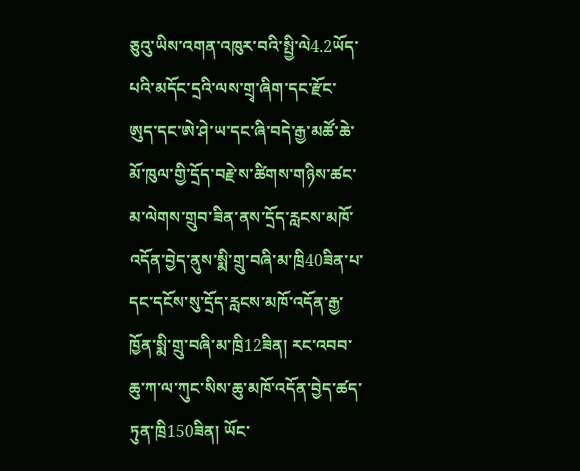ཅུའུ་ཡིས་འགན་འཁུར་བའི་སྤྱི་ལེ4.2ཡོད་པའི་མདོང་དྲའི་ལས་གྲྭ་ཞིག་དང་རྫོང་ཨུད་དང་ཨེ་ཤེ་ཡ་དང་ཞི་བདེ་རྒྱ་མཚོ་ཆེ་མོ་ཁུལ་གྱི་དྲོད་བརྗེ་ས་ཚིགས་གཉིས་ཚང་མ་ལེགས་གྲུབ་ཟིན་ནས་དྲོད་རླངས་མཁོ་འདོན་བྱེད་ནུས་སྨི་གྲུ་བཞི་མ་ཁྲི40ཟིན་པ་དང་དངོས་སུ་དྲོད་རླངས་མཁོ་འདོན་རྒྱ་ཁྱོན་སྨི་གྲུ་བཞི་མ་ཁྲི12ཟིན། རང་འབབ་ཆུ་ཀ་ལ་ཀུང་སིས་ཆུ་མཁོ་འདོན་བྱེད་ཚད་ཏུན་ཁྲི150ཟིན། ཡོང་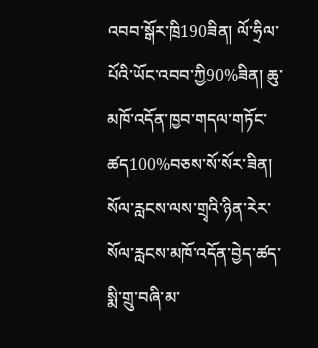འབབ་སྒོར་ཁྲི190ཟིན། ལོ་ཧྲིལ་པོའི་ཡོང་འབབ་ཀྱི90%ཟིན། ཆུ་མཁོ་འདོན་ཁྱབ་གདལ་གཏོང་ཚད100%བཅས་སོ་སོར་ཟིན། སོལ་རླངས་ལས་གྲྭའི་ཉིན་རེར་སོལ་རླངས་མཁོ་འདོན་བྱེད་ཚད་སྨི་གྲུ་བཞི་མ་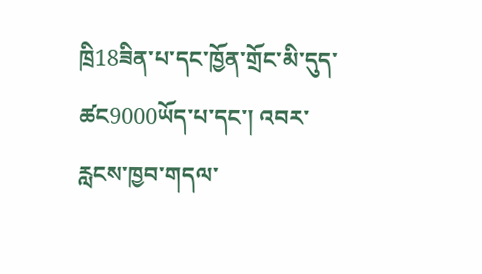ཁྲི18ཟིན་པ་དང་ཁྱོན་གྲོང་མི་དུད་ཚང9000ཡོད་པ་དང་། འབར་རླངས་ཁྱབ་གདལ་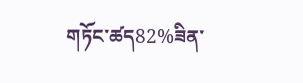གཏོང་ཚད82%ཟིན་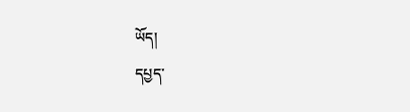ཡོད།
དཔྱད་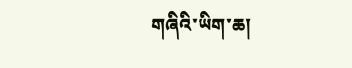གཞིའི་ཡིག་ཆ།